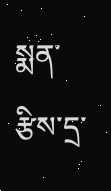སྨན་རྩིས་དྲ་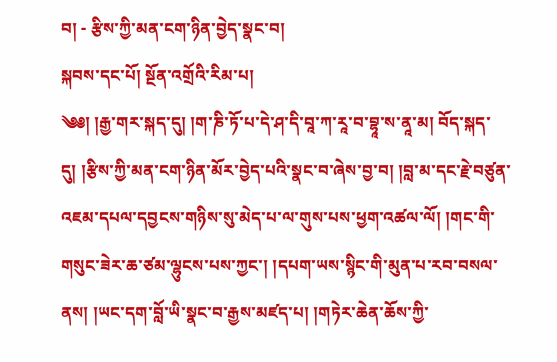བ། - རྩིས་ཀྱི་མན་ངག་ཉིན་བྱེད་སྣང་བ།
སྐབས་དང་པོ། སྔོན་འགྲོའི་རིམ་པ།
༄༅། །རྒྱ་གར་སྐད་དུ། །ག་ཎི་ཏོ་པ་དེ་ཤ་དི་བཱ་ཀ་རཱ་བ་བྷཱ་ས་ནཱ་མ། བོད་སྐད་དུ། །རྩིས་ཀྱི་མན་ངག་ཉིན་མོར་བྱེད་པའི་སྣང་བ་ཞེས་བྱ་བ། །བླ་མ་དང་རྗེ་བཙུན་འཇམ་དཔལ་དབྱངས་གཉིས་སུ་མེད་པ་ལ་གུས་པས་ཕྱག་འཚལ་ལོ། །གང་གི་གསུང་ཟེར་ཆ་ཙམ་ལྷུངས་པས་ཀྱང་། །དཔག་ཡས་སྙིང་གི་མུན་པ་རབ་བསལ་ནས། །ཡང་དག་བློ་ཡི་སྣང་བ་རྒྱས་མཛད་པ། །གཏེར་ཆེན་ཆོས་ཀྱི་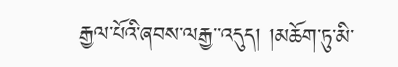རྒྱལ་པོའི་ཞབས་ལརྒྱ་་འདུད། །མཆོག་ཏུ་མི་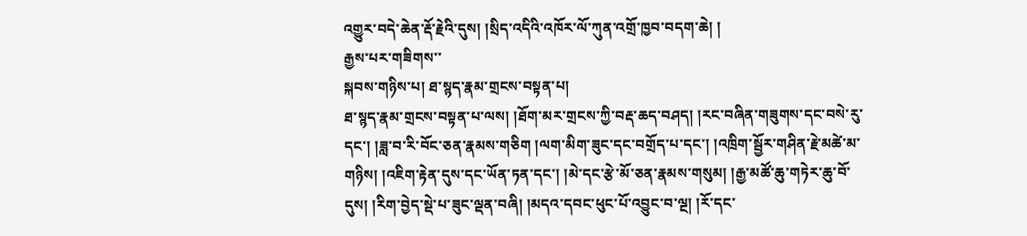འགྱུར་བདེ་ཆེན་རྡོ་རྗེའི་དུས། །སྲིད་འདིའི་འཁོར་ལོ་ཀུན་འགྲོ་ཁྱབ་བདག་ཆེ། །
རྒྱས་པར་གཟིགས་་
སྐབས་གཉིས་པ། ཐ་སྙད་རྣམ་གྲངས་བསྟན་པ།
ཐ་སྙད་རྣམ་གྲངས་བསྟན་པ་ལས། །ཐོག་མར་གྲངས་ཀྱི་བརྡ་ཆད་བཤད། །རང་བཞིན་གཟུགས་དང་བསེ་རུ་དང་། །ཟླ་བ་རི་བོང་ཅན་རྣམས་གཅིག །ལག་མིག་ཟུང་དང་བགྲོད་པ་དང་། །འཁྲིག་སྦྱོར་གཤིན་རྗེ་མཚེ་མ་གཉིས། །འཇིག་རྟེན་དུས་དང་ཡོན་ཏན་དང་། །མེ་དང་རྩེ་མོ་ཅན་རྣམས་གསུམ། །རྒྱ་མཚོ་ཆུ་གཏེར་ཆུ་བོ་དུས། །རིག་བྱེད་སྡེ་པ་ཟུང་ལྡན་བཞི། །མདའ་དབང་ཕུང་པོ་འབྱུང་བ་ལྔ། །རོ་དང་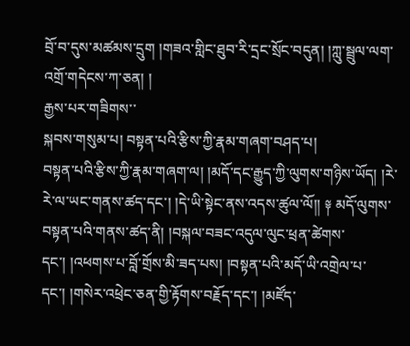བྲོ་བ་དུས་མཚམས་དྲུག །གཟའ་གླིང་ཐུབ་རི་དྲང་སྲོང་བདུན། །ཀླུ་སྦྲུལ་ལག་འགྲོ་གདེངས་ཀ་ཅན། །
རྒྱས་པར་གཟིགས་་
སྐབས་གསུམ་པ། བསྟན་པའི་རྩིས་ཀྱི་རྣམ་གཞག་བཤད་པ།
བསྟན་པའི་རྩིས་ཀྱི་རྣམ་གཞག་ལ། །མདོ་དང་རྒྱུད་ཀྱི་ལུགས་གཉིས་ཡོད། །རེ་རེ་ལ་ཡང་གནས་ཚད་དང་། །དེ་ཡི་སྟེང་ནས་འདས་ཚུལ་ལོ།། ༈ མདོ་ལུགས་བསྟན་པའི་གནས་ཚད་ནི། །བསྐལ་བཟང་འདུལ་ལུང་ཕྲན་ཚེགས་དང་། །འཕགས་པ་བློ་གྲོས་མི་ཟད་པས། །བསྟན་པའི་མདོ་ཡི་འགྲེལ་པ་དང་། །གསེར་འཕྲེང་ཅན་གྱི་རྟོགས་བརྗོད་དང་། །མཛོད་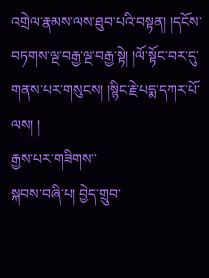འགྲེལ་རྣམས་ལས་ཐུབ་པའི་བསྟན། །དངོས་བཏགས་ལྔ་བརྒྱ་ལྔ་བརྒྱ་སྟེ། །ལོ་སྟོང་བར་དུ་གནས་པར་གསུངས། །སྙིང་རྗེ་པདྨ་དཀར་པོ་ལས། །
རྒྱས་པར་གཟིགས་་
སྐབས་བཞི་པ། བྱེད་གྲུབ་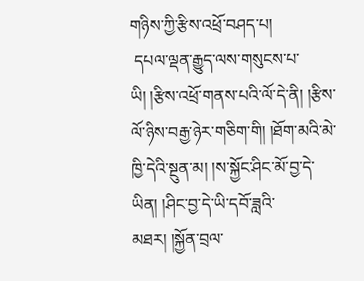གཉིས་ཀྱི་རྩིས་འཕྲོ་བཤད་པ།
 དཔལ་ལྡན་རྒྱུད་ལས་གསུངས་པ་ཡི། །རྩིས་འཕྲོ་གནས་པའི་ལོ་དེ་ནི། །རྩིས་ལོ་ཉིས་བརྒྱ་ཉེར་གཅིག་གི། །ཐོག་མའི་མེ་ཁྱི་དེའི་སྔུན་མ། །ས་སྐྱོང་ཤིང་མོ་བྱ་དེ་ཡིན། །ཤིང་བྱ་དེ་ཡི་དབོ་ཟླའི་མཐར། །སྐྱོན་བྲལ་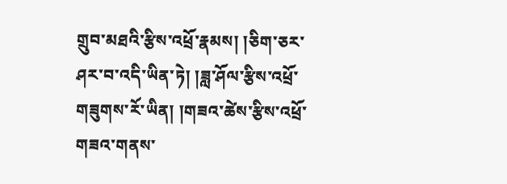གྲུབ་མཐའི་རྩིས་འཕྲོ་རྣམས། །ཅིག་ཅར་ཤར་བ་འདི་ཡིན་ཏེ། །ཟླ་ཤོལ་རྩིས་འཕྲོ་གཟུགས་རོ་ཡིན། །གཟའ་ཚེས་རྩིས་འཕྲོ་གཟའ་གནས་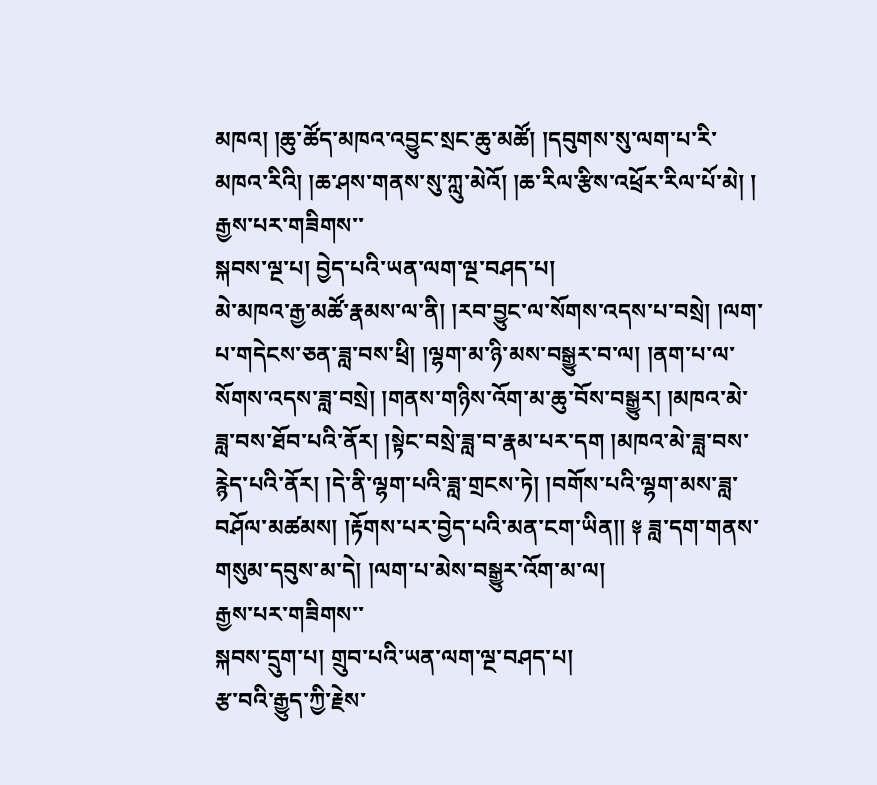མཁའ། །ཆུ་ཚོད་མཁའ་འབྱུང་སྲང་ཆུ་མཚོ། །དབུགས་སུ་ལག་པ་རི་མཁའ་རིའི། །ཆ་ཤས་གནས་སུ་ཀླུ་མེའོ། །ཆ་རིལ་རྩིས་འཕྲོར་རིལ་པོ་མེ། །
རྒྱས་པར་གཟིགས་་
སྐབས་ལྔ་པ། བྱེད་པའི་ཡན་ལག་ལྔ་བཤད་པ།
མེ་མཁའ་རྒྱ་མཚོ་རྣམས་ལ་ནི། །རབ་བྱུང་ལ་སོགས་འདས་པ་བསྲེ། །ལག་པ་གདེངས་ཅན་ཟླ་བས་ཕྲི། །ལྷག་མ་ཉི་མས་བསྒྱུར་བ་ལ། །ནག་པ་ལ་སོགས་འདས་ཟླ་བསྲེ། །གནས་གཉིས་འོག་མ་ཆུ་བོས་བསྒྱུར། །མཁའ་མེ་ཟླ་བས་ཐོབ་པའི་ནོར། །སྟེང་བསྲེ་ཟླ་བ་རྣམ་པར་དག །མཁའ་མེ་ཟླ་བས་རྙེད་པའི་ནོར། །དེ་ནི་ལྷག་པའི་ཟླ་གྲངས་ཏེ། །བགོས་པའི་ལྷག་མས་ཟླ་བཤོལ་མཚམས། །རྟོགས་པར་བྱེད་པའི་མན་ངག་ཡིན།། ༈ ཟླ་དག་གནས་གསུམ་དབུས་མ་དེ། །ལག་པ་མེས་བསྒྱུར་འོག་མ་ལ།
རྒྱས་པར་གཟིགས་་
སྐབས་དྲུག་པ། གྲུབ་པའི་ཡན་ལག་ལྔ་བཤད་པ།
རྩ་བའི་རྒྱུད་ཀྱི་རྗེས་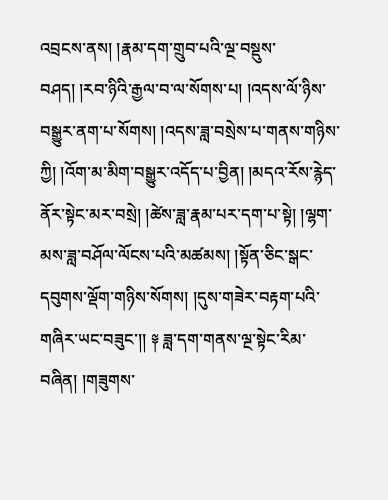འབྲངས་ནས། །རྣམ་དག་གྲུབ་པའི་ལྔ་བསྡུས་བཤད། །རབ་ཉིའི་རྒྱལ་བ་ལ་སོགས་པ། །འདས་ལོ་ཉིས་བསྒྱུར་ནག་པ་སོགས། །འདས་ཟླ་བསྲེས་པ་གནས་གཉིས་ཀྱི། །འོག་མ་མིག་བསྒྱུར་འདོད་པ་བྱིན། །མདའ་རོས་རྙེད་ནོར་སྟེང་མར་བསྲེ། །ཚེས་ཟླ་རྣམ་པར་དག་པ་སྟེ། །ལྷག་མས་ཟླ་བཤོལ་ལོངས་པའི་མཚམས། །སྟོན་ཅིང་སྒང་དབུགས་ལྡོག་གཉིས་སོགས། །དུས་གཟེར་བརྟག་པའི་གཞིར་ཡང་བཟུང་།། ༈ ཟླ་དག་གནས་ལྔ་སྟེང་རིམ་བཞིན། །གཟུགས་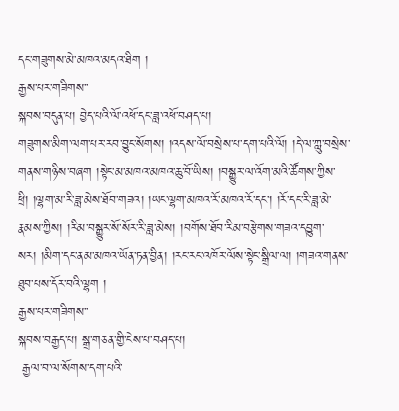དང་གཟུགས་མེ་མཁའ་མདའ་ཐིག །
རྒྱས་པར་གཟིགས་་
སྐབས་བདུན་པ། བྱེད་པའི་ལོ་འཕོ་དང་ཟླ་འཕོ་བཤད་པ།
གཟུགས་མིག་ལག་པར་རབ་བྱུང་སོགས། །འདས་ལོ་བསྲེས་པ་དག་པའི་ལོ། །དེ་ལ་ཀླུ་བསྲེས་གནས་གཉིས་བཞག །སྟེང་མ་མཁའ་མཁའ་ཆུ་བོ་ཡིས། །བསྒྱུར་ལ་འོག་མའི་ཚོགས་ཀྱིས་ཕྲི། །ལྷག་མ་རི་ཟླ་མེས་ཐོབ་གཟའ། །ཡང་ལྷག་མཁའ་རོ་མཁའ་རོ་དང་། །རོ་དང་རི་ཟླ་མེ་རྣམས་ཀྱིས། །རིམ་བསྒྱུར་སོ་སོར་རི་ཟླ་མེས། །བགོས་ཐོབ་རིམ་བརྩེགས་གཟའ་དབྱུག་སར། །མིག་དང་ནམ་མཁའ་ཡོན་ཏན་བྱིན། །རང་རང་འཁོར་ལོས་སྟེང་སྒྲིལ་ལ། །གཟའ་གནས་ཐུབ་པས་དོར་བའི་ལྷག །
རྒྱས་པར་གཟིགས་་
སྐབས་བརྒྱད་པ། སྒྲ་གཅན་གྱི་ངེས་པ་བཤད་པ།
 རྒྱལ་བ་ལ་སོགས་དག་པའི་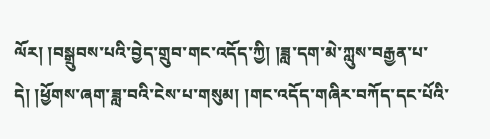ལོར། །བསྒྲུབས་པའི་བྱེད་གྲུབ་གང་འདོད་ཀྱི། །ཟླ་དག་མེ་ཀླུས་བརྒྱན་པ་དེ། །ཕྱོགས་ཞག་ཟླ་བའི་ངེས་པ་གསུམ། །གང་འདོད་གཞིར་བཀོད་དང་པོའི་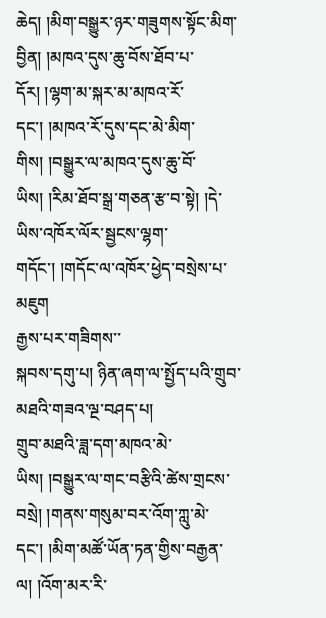ཆེད། །མིག་བསྒྱུར་ཉར་གཟུགས་སྟོང་མིག་བྱིན། །མཁའ་དུས་ཆུ་བོས་ཐོབ་པ་དོར། །ལྷག་མ་སྐར་མ་མཁའ་རོ་དང་། །མཁའ་རོ་དུས་དང་མེ་མིག་གིས། །བསྒྱུར་ལ་མཁའ་དུས་ཆུ་བོ་ཡིས། །རིམ་ཐོབ་སྒྲ་གཅན་རྩ་བ་སྟེ། །དེ་ཡིས་འཁོར་ལོར་སྦྱངས་ལྷག་གདོང་། །གདོང་ལ་འཁོར་ཕྱེད་བསྲེས་པ་མཇུག
རྒྱས་པར་གཟིགས་་
སྐབས་དགུ་པ། ཉིན་ཞག་ལ་སྤྱོད་པའི་གྲུབ་མཐའི་གཟའ་ལྔ་བཤད་པ།
གྲུབ་མཐའི་ཟླ་དག་མཁའ་མེ་ཡིས། །བསྒྱུར་ལ་གང་བརྩིའི་ཚེས་གྲངས་བསྲེ། །གནས་གསུམ་བར་འོག་ཀླུ་མེ་དང་། །མིག་མཚོ་ཡོན་ཏན་གྱིས་བརྒྱན་ལ། །འོག་མར་རི་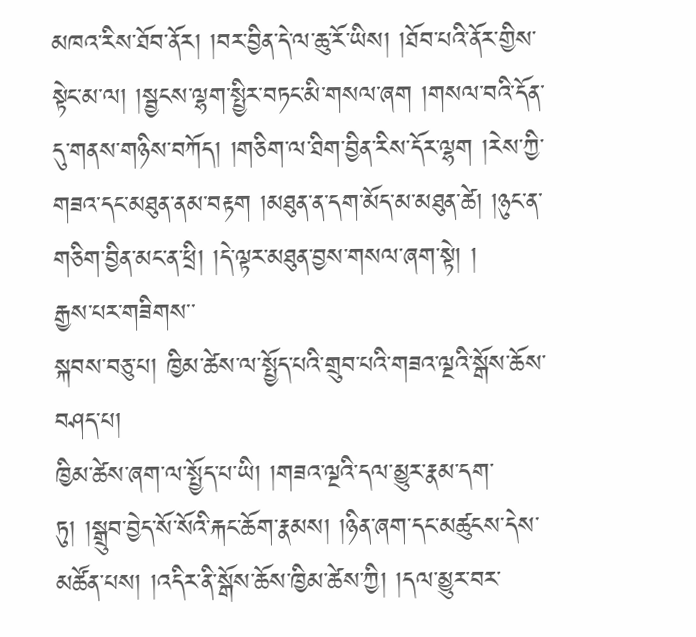མཁའ་རིས་ཐོབ་ནོར། །བར་བྱིན་དེ་ལ་ཆུ་རོ་ཡིས། །ཐོབ་པའི་ནོར་གྱིས་སྟེང་མ་ལ། །སྦྱངས་ལྷག་སྤྱིར་བཏང་མི་གསལ་ཞག །གསལ་བའི་དོན་དུ་གནས་གཉིས་བཀོད། །གཅིག་ལ་ཐིག་བྱིན་རིས་དོར་ལྷག །རེས་ཀྱི་གཟའ་དང་མཐུན་ནམ་བརྟག །མཐུན་ན་དག་མོད་མ་མཐུན་ཚེ། །ཉུང་ན་གཅིག་བྱིན་མང་ན་ཕྲི། །དེ་ལྟར་མཐུན་བྱས་གསལ་ཞག་སྟེ། །
རྒྱས་པར་གཟིགས་་
སྐབས་བཅུ་པ། ཁྱིམ་ཚེས་ལ་སྤྱོད་པའི་གྲུབ་པའི་གཟའ་ལྔའི་སྒོས་ཆོས་བཤད་པ།
ཁྱིམ་ཚེས་ཞག་ལ་སྤྱོད་པ་ཡི། །གཟའ་ལྔའི་དལ་མྱུར་རྣམ་དག་ཏུ། །སྒྲུབ་བྱེད་སོ་སོའི་རྐང་ཆོག་རྣམས། །ཉིན་ཞག་དང་མཚུངས་དེས་མཚོན་པས། །འདིར་ནི་སྒོས་ཆོས་ཁྱིམ་ཚེས་ཀྱི། །དལ་མྱུར་བར་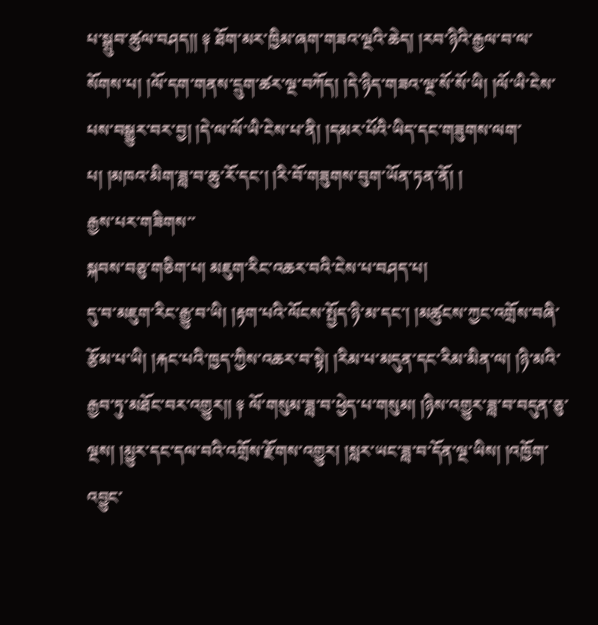པ་སྒྲུབ་ཚུལ་བཤད།། ༈ ཐོག་མར་ཁྱིམ་ཞག་གཟའ་ལྔའི་ཆེད། །རབ་ཉིའི་རྒྱལ་བ་ལ་སོགས་པ། །ལོ་དག་གནས་དྲུག་ཚར་ལྔ་བཀོད། །དེ་ཉིད་གཟའ་ལྔ་སོ་སོ་ཡི། །ལོ་ཡི་ངེས་པས་བསྒྱུར་བར་བྱ། །དེ་ལ་ལོ་ཡི་ངེས་པ་ནི། །དམར་པོའི་ཡིད་དང་གཟུགས་ལག་པ། །མཁའ་མིག་ཟླ་བ་ཆུ་རོ་དང་། །རི་བོ་གཟུགས་བུག་ཡོན་ཏན་ནོ། །
རྒྱས་པར་གཟིགས་་
སྐབས་བཅུ་གཅིག་པ། མཇུག་རིང་འཆར་བའི་ངེས་པ་བཤད་པ།
དུ་བ་མཇུག་རིང་རྒྱུ་བ་ཡི། །རྟག་པའི་ལོངས་སྤྱོད་ཉི་མ་དང་། །མཚུངས་ཀྱང་འགྲོས་བཞི་རྩོམ་པ་ཡི། །རྐང་པའི་ཁྱད་ཀྱིས་འཆར་བ་སྟེ། །རིམ་པ་མདུན་དང་རིམ་མིན་ལ། །ཉི་མའི་རྒྱབ་ཏུ་མཐོང་བར་འགྱུར།། ༈ ལོ་གསུམ་ཟླ་བ་ཕྱེད་པ་གསུམ། །ཉིས་འགྱུར་ཟླ་བ་བདུན་ཅུ་ལྔས། །མྱུར་དང་དལ་བའི་འགྲོས་རྫོགས་འགྱུར། །སླར་ཡང་ཟླ་བ་དོན་ལྔ་ཡིས། །འཁྱོག་འབྱུང་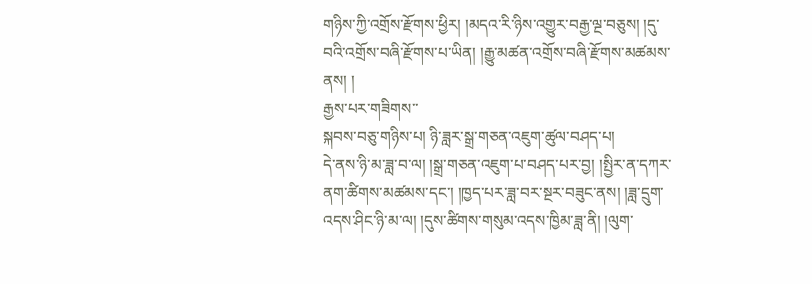གཉིས་ཀྱི་འགྲོས་རྫོགས་ཕྱིར། །མདའ་རི་ཉིས་འགྱུར་བརྒྱ་ལྔ་བཅུས། །དུ་བའི་འགྲོས་བཞི་རྫོགས་པ་ཡིན། །རྒྱུ་མཚན་འགྲོས་བཞི་རྫོགས་མཚམས་ནས། །
རྒྱས་པར་གཟིགས་་
སྐབས་བཅུ་གཉིས་པ། ཉི་ཟླར་སྒྲ་གཅན་འཇུག་ཚུལ་བཤད་པ།
དེ་ནས་ཉི་མ་ཟླ་བ་ལ། །སྒྲ་གཅན་འཇུག་པ་བཤད་པར་བྱ། །སྤྱིར་ན་དཀར་ནག་ཚིགས་མཚམས་དང་། །ཁྱད་པར་ཟླ་བར་སྔར་བཟུང་ནས། །ཟླ་དྲུག་འདས་ཤིང་ཉི་མ་ལ། །དུས་ཚིགས་གསུམ་འདས་ཁྱིམ་ཟླ་ནི། །ལུག་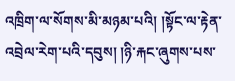འཁྲིག་ལ་སོགས་མི་མཉམ་པའི། །སྟོང་ལ་རྟེན་འབྲེལ་རེག་པའི་དབུས། །ཉི་རྐང་ཞུགས་པས་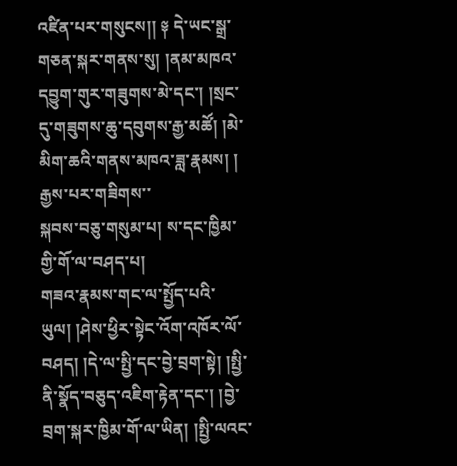འཛིན་པར་གསུངས།། ༈ དེ་ཡང་སྒྲ་གཅན་སྐར་གནས་སུ། །ནམ་མཁའ་དབྱུག་གུར་གཟུགས་མེ་དང་། །སྲང་དུ་གཟུགས་ཆུ་དབུགས་རྒྱ་མཚོ། །མེ་མིག་ཆའི་གནས་མཁའ་ཟླ་རྣམས། །
རྒྱས་པར་གཟིགས་་
སྐབས་བཅུ་གསུམ་པ། ས་དང་ཁྱིམ་གྱི་གོ་ལ་བཤད་པ།
གཟའ་རྣམས་གང་ལ་སྤྱོད་པའི་ཡུལ། །ཤེས་ཕྱིར་སྟེང་འོག་འཁོར་ལོ་བཤད། །དེ་ལ་སྤྱི་དང་བྱེ་བྲག་སྟེ། །སྤྱི་ནི་སྣོད་བཅུད་འཇིག་རྟེན་དང་། །བྱེ་བྲག་སྐར་ཁྱིམ་གོ་ལ་ཡིན། །སྤྱི་ལའང་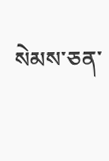སེམས་ཅན་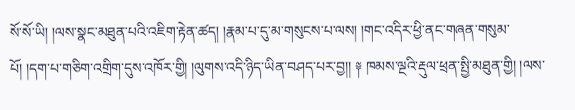སོ་སོ་ཡི། །ལས་སྣང་མཐུན་པའི་འཇིག་རྟེན་ཚད། །རྣམ་པ་དུ་མ་གསུངས་པ་ལས། །གང་འདིར་ཕྱི་ནང་གཞན་གསུམ་པོ། །དག་པ་གཅིག་འགྲིག་དུས་འཁོར་གྱི། །ལུགས་འདི་ཉིད་ཡིན་བཤད་པར་བྱ།། ༈ ཁམས་ལྔའི་རྡུལ་ཕྲན་སྤྱི་མཐུན་གྱི། །ལས་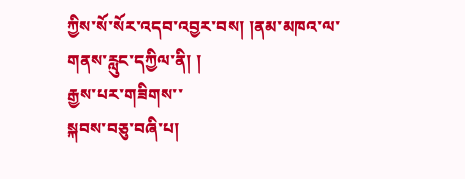ཀྱིས་སོ་སོར་འདབ་འབྱར་བས། །ནམ་མཁའ་ལ་གནས་རླུང་དཀྱིལ་ནི། །
རྒྱས་པར་གཟིགས་་
སྐབས་བཅུ་བཞི་པ།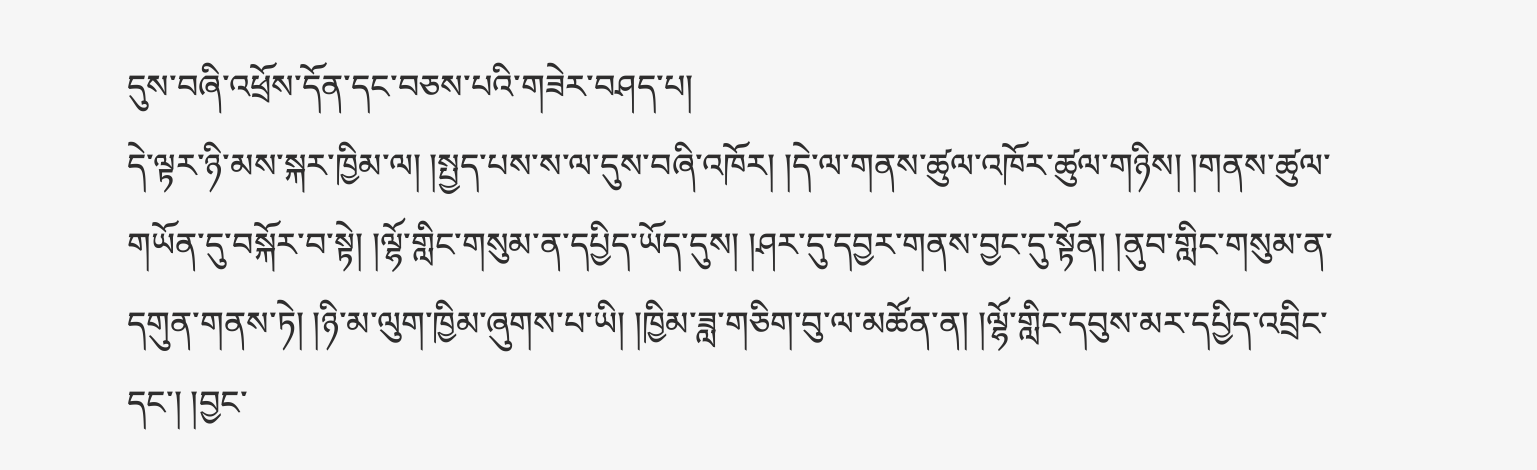དུས་བཞི་འཕྲོས་དོན་དང་བཅས་པའི་གཟེར་བཤད་པ།
དེ་ལྟར་ཉི་མས་སྐར་ཁྱིམ་ལ། །སྤྱད་པས་ས་ལ་དུས་བཞི་འཁོར། །དེ་ལ་གནས་ཚུལ་འཁོར་ཚུལ་གཉིས། །གནས་ཚུལ་གཡོན་དུ་བསྐོར་བ་སྟེ། །ལྷོ་གླིང་གསུམ་ན་དཔྱིད་ཡོད་དུས། །ཤར་དུ་དབྱར་གནས་བྱང་དུ་སྟོན། །ནུབ་གླིང་གསུམ་ན་དགུན་གནས་ཏེ། །ཉི་མ་ལུག་ཁྱིམ་ཞུགས་པ་ཡི། །ཁྱིམ་ཟླ་གཅིག་བུ་ལ་མཚོན་ན། །ལྷོ་གླིང་དབུས་མར་དཔྱིད་འབྲིང་དང་། །བྱང་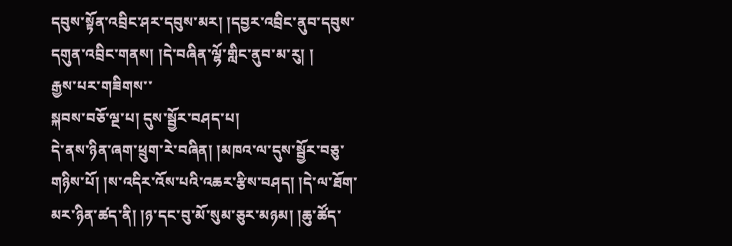དབུས་སྟོན་འབྲིང་ཤར་དབུས་མར། །དབྱར་འབྲིང་ནུབ་དབུས་དགུན་འབྲིང་གནས། །དེ་བཞིན་ལྷོ་གླིང་ནུབ་མ་རུ། །
རྒྱས་པར་གཟིགས་་
སྐབས་བཅོ་ལྔ་པ། དུས་སྦྱོར་བཤད་པ།
དེ་ནས་ཉིན་ཞག་ཕྲུག་རེ་བཞིན། །མཁའ་ལ་དུས་སྦྱོར་བཅུ་གཉིས་པོ། །ས་འདིར་འོས་པའི་འཆར་རྩིས་བཤད། །དེ་ལ་ཐོག་མར་ཉིན་ཚད་ནི། །ཉ་དང་བུ་མོ་སུམ་ཅུར་མཉམ། །ཆུ་ཚོད་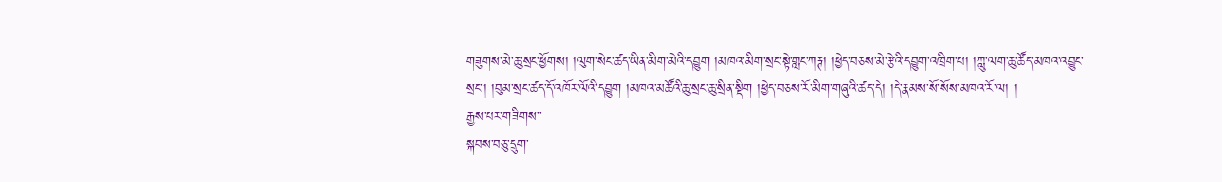གཟུགས་མེ་ཆུ་སྲང་ཕྱོགས། །ལུག་སེང་ཚད་ཡིན་མིག་མེའི་དབྱུག །མཁའ་མིག་སྲང་སྟེ་གླང་ཀརྚ། །ཕྱེད་བཅས་མེ་རྩེའི་དབྱུག་འཁྲིག་པ། །ཀླུ་ལག་ཆུ་ཚོད་མཁའ་འབྱུང་སྲང་། །བུམ་སྲང་ཚད་དོ་འཁོར་ལོའི་དབྱུག །མཁའ་མཚོའི་ཆུ་སྲང་ཆུ་སྲིན་སྡིག །ཕྱེད་བཅས་རོ་མིག་གཞུའི་ཚད་དེ། །དེ་རྣམས་སོ་སོས་མཁའ་རོ་ལ། །
རྒྱས་པར་གཟིགས་་
སྐབས་བཅུ་དྲུག་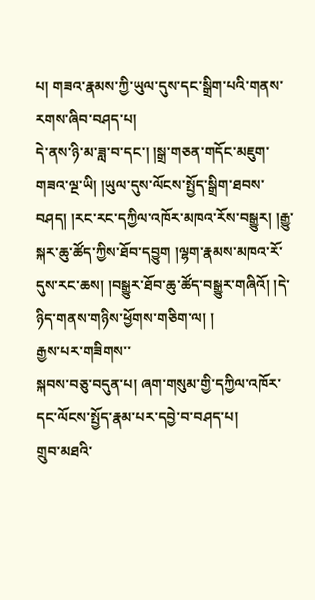པ། གཟའ་རྣམས་ཀྱི་ཡུལ་དུས་དང་སྒྲིག་པའི་གནས་རགས་ཞིབ་བཤད་པ།
དེ་ནས་ཉི་མ་ཟླ་བ་དང་། །སྒྲ་གཅན་གདོང་མཇུག་གཟའ་ལྔ་ཡི། །ཡུལ་དུས་ལོངས་སྤྱོད་སྒྲིག་ཐབས་བཤད། །རང་རང་དཀྱིལ་འཁོར་མཁའ་རོས་བསྒྱུར། །རྒྱུ་སྐར་ཆུ་ཚོད་ཀྱིས་ཐོབ་དབྱུག །ལྷག་རྣམས་མཁའ་རོ་དུས་རང་ཆས། །བསྒྱུར་ཐོབ་ཆུ་ཚོད་བསྒྱུར་གཞིའོ། །དེ་ཉིད་གནས་གཉིས་ཕྱོགས་གཅིག་ལ། །
རྒྱས་པར་གཟིགས་་
སྐབས་བཅུ་བདུན་པ། ཞག་གསུམ་གྱི་དཀྱིལ་འཁོར་དང་ལོངས་སྤྱོད་རྣམ་པར་དབྱེ་བ་བཤད་པ།
གྲུབ་མཐའི་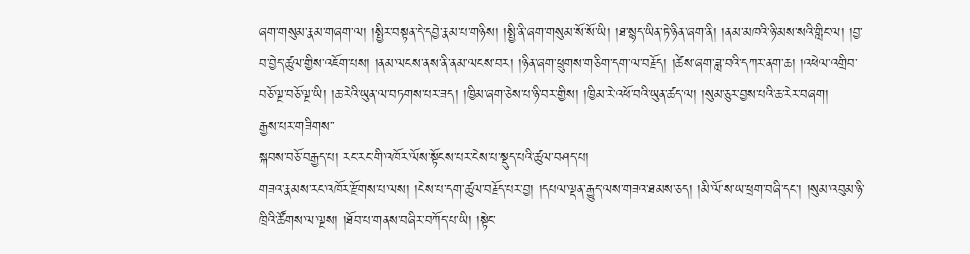ཞག་གསུམ་རྣམ་གཞག་ལ། །སྤྱིར་བསྟན་དེ་དབྱེ་རྣམ་པ་གཉིས། །སྤྱི་ནི་ཞག་གསུམ་སོ་སོ་ཡི། །ཐ་སྙད་ཡིན་ཏེ་ཉིན་ཞག་ནི། །ནམ་མཁའི་ཉི་མས་སའི་གླིང་ལ། །བྱ་བ་བྱེད་ཚུལ་གྱིས་འཇོག་པས། །ནམ་ལངས་ནས་ནི་ནམ་ལངས་བར། །ཉིན་ཞག་ཕྲུགས་གཅིག་དག་ལ་བརྗོད། །ཚེས་ཞག་ཟླ་བའི་དཀར་ནག་ཆ། །འཕེལ་འགྲིབ་བཅོ་ལྔ་བཅོ་ལྔ་ཡི། །ཆ་རེའི་ཡུན་ལ་བཏགས་པར་ཟད། །ཁྱིམ་ཞག་ཅེས་པ་ཉི་བར་གྱིས། །ཁྱིམ་རེ་འཕོ་བའི་ཡུན་ཚད་ལ། །སུམ་ཅུར་བྱས་པའི་ཆ་རེར་བཞག།
རྒྱས་པར་གཟིགས་་
སྐབས་བཅོ་བརྒྱད་པ། རང་རང་གི་འཁོར་ལོས་སྟོངས་པར་ངེས་པ་སྡུད་པའི་ཚུལ་བཤད་པ།
གཟའ་རྣམས་རང་འཁོར་རྫོགས་པ་ལས། །ངེས་པ་དག་ཚུལ་བརྗོད་པར་བྱ། །དཔལ་ལྡན་རྒྱུད་ལས་གཟའ་ཐམས་ཅད། །མི་ལོ་ས་ཡ་ཕྲག་བཞི་དང་། །སུམ་འབུམ་ཉི་ཁྲིའི་ཚོགས་ལ་ལྔས། །ཐོབ་པ་གནས་བཞིར་བཀོད་པ་ཡི། །སྟེང་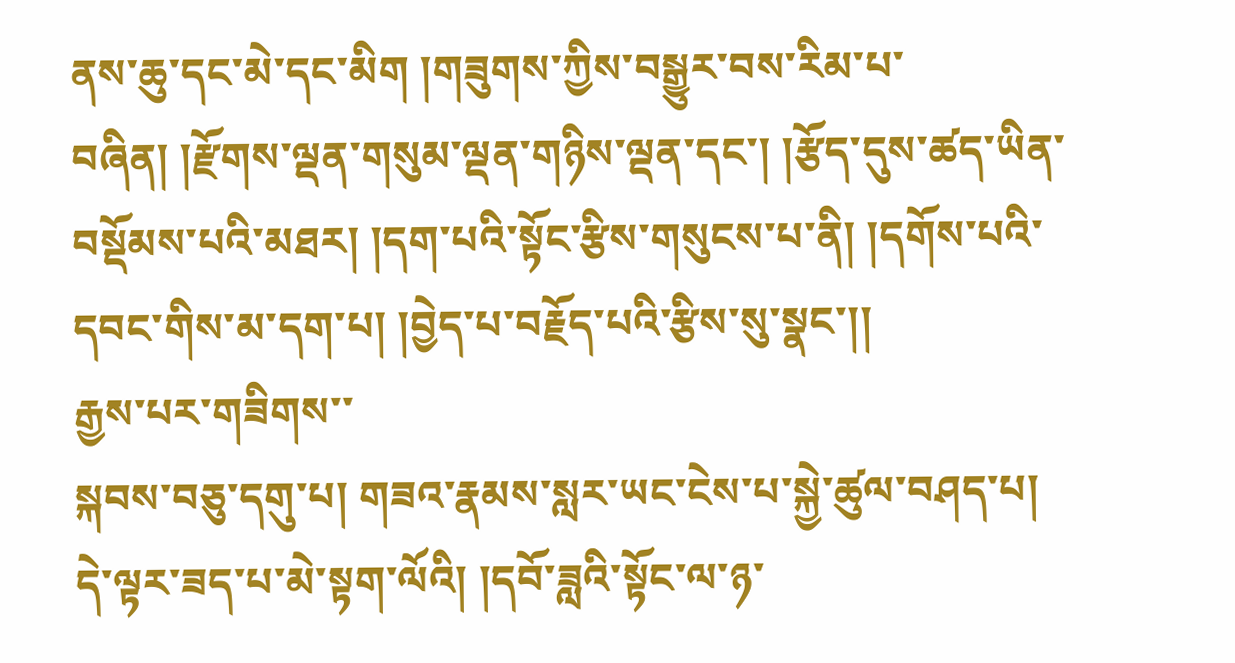ནས་ཆུ་དང་མེ་དང་མིག །གཟུགས་ཀྱིས་བསྒྱུར་བས་རིམ་པ་བཞིན། །རྫོགས་ལྡན་གསུམ་ལྡན་གཉིས་ལྡན་དང་། །རྩོད་དུས་ཚད་ཡིན་བསྡོམས་པའི་མཐར། །དག་པའི་སྟོང་རྩིས་གསུངས་པ་ནི། །དགོས་པའི་དབང་གིས་མ་དག་པ། །བྱེད་པ་བརྗོད་པའི་རྩིས་སུ་སྣང་།།
རྒྱས་པར་གཟིགས་་
སྐབས་བཅུ་དགུ་པ། གཟའ་རྣམས་སླར་ཡང་ངེས་པ་སྐྱེ་ཚུལ་བཤད་པ།
དེ་ལྟར་ཟད་པ་མེ་སྟག་ལོའི། །དབོ་ཟླའི་སྟོང་ལ་ཉ་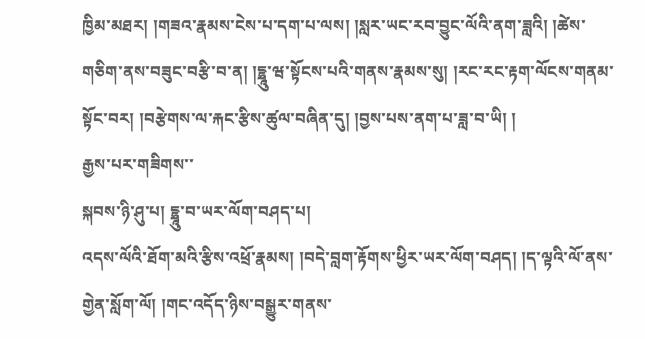ཁྱིམ་མཐར། །གཟའ་རྣམས་ངེས་པ་དག་པ་ལས། །སླར་ཡང་རབ་བྱུང་ལོའི་ནག་ཟླའི། །ཚེས་གཅིག་ནས་བཟུང་བརྩི་བ་ན། །དྷྲཱུ་ཝ་སྟོངས་པའི་གནས་རྣམས་སུ། །རང་རང་རྟག་ལོངས་གནམ་སྟོང་བར། །བརྩེགས་ལ་རྐང་རྩིས་ཚུལ་བཞིན་དུ། །བྱས་པས་ནག་པ་ཟླ་བ་ཡི། །
རྒྱས་པར་གཟིགས་་
སྐབས་ཉི་ཤུ་པ། དྷྲཱུ་བ་ཡར་ལོག་བཤད་པ།
འདས་ལོའི་ཐོག་མའི་རྩིས་འཕྲོ་རྣམས། །བདེ་བླག་རྟོགས་ཕྱིར་ཡར་ལོག་བཤད། །ད་ལྟའི་ལོ་ནས་གྱེན་སློག་ལོ། །གང་འདོད་ཉིས་བསྒྱུར་གནས་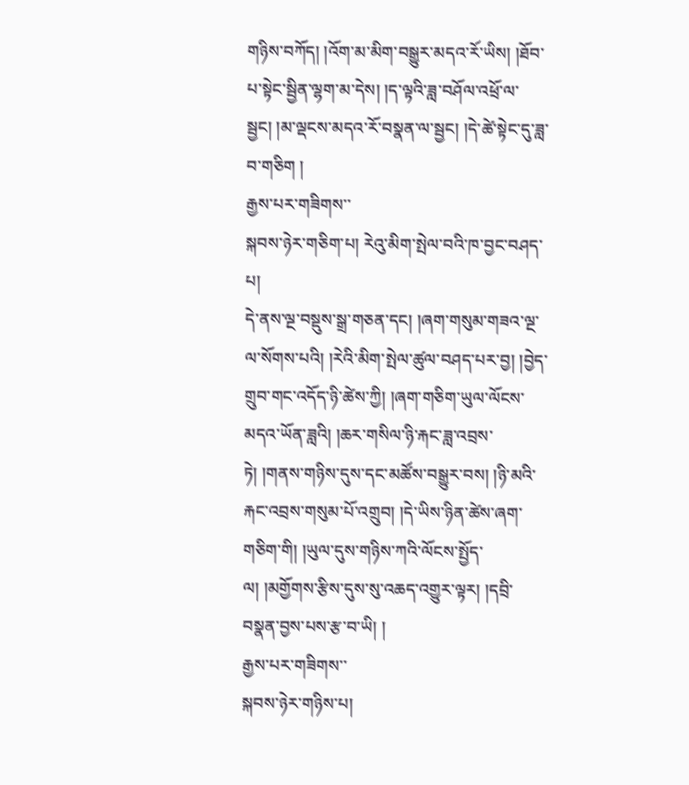གཉིས་བཀོད། །འོག་མ་མིག་བསྒྱུར་མདའ་རོ་ཡིས། །ཐོབ་པ་སྟེང་སྦྱིན་ལྷག་མ་དེས། །ད་ལྟའི་ཟླ་བཤོལ་འཕྲོ་ལ་སྦྱང། །མ་ལྡངས་མདའ་རོ་བསྣན་ལ་སྦྱང། །དེ་ཚེ་སྟེང་དུ་ཟླ་བ་གཅིག །
རྒྱས་པར་གཟིགས་་
སྐབས་ཉེར་གཅིག་པ། རེའུ་མིག་སྤེལ་བའི་ཁ་བྱང་བཤད་པ།
དེ་ནས་ལྔ་བསྡུས་སྒྲ་གཅན་དང། །ཞག་གསུམ་གཟའ་ལྔ་ལ་སོགས་པའི། །རེའི་མིག་སྤེལ་ཚུལ་བཤད་པར་བྱ། །བྱེད་གྲུབ་གང་འདོད་ཉི་ཚེས་ཀྱི། །ཞག་གཅིག་ཡུལ་ལོངས་མདའ་ཡོན་ཟླའི། །ཆར་གསིལ་ཉི་རྐང་ཟླ་འབྲས་ཏེ། །གནས་གཉིས་དུས་དང་མཚོས་བསྒྱུར་བས། །ཉི་མའི་རྐང་འབྲས་གསུམ་པོ་འགྲུབ། །དེ་ཡིས་ཉིན་ཚེས་ཞག་གཅིག་གི། །ཡུལ་དུས་གཉིས་ཀའི་ལོངས་སྤྱོད་ལ། །མགྱོགས་རྩིས་དུས་སུ་འཆད་འགྱུར་ལྟར། །དབྲི་བསྣན་བྱས་པས་རྩ་བ་ཡི། །
རྒྱས་པར་གཟིགས་་
སྐབས་ཉེར་གཉིས་པ།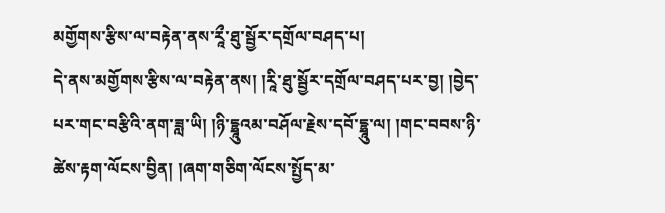མགྱོགས་རྩིས་ལ་བརྟེན་ནས་རཱྀ་ཐུ་སྦྱོར་དགྲོལ་བཤད་པ།
དེ་ནས་མགྱོགས་རྩིས་ལ་བརྟེན་ནས། །རཱི་ཐུ་སྦྱོར་དགྲོལ་བཤད་པར་བྱ། །བྱེད་པར་གང་བརྩིའི་ནག་ཟླ་ཡི། །ཉི་དྷྲཱུའམ་བཤོལ་རྗེས་དབོ་དྷྲཱུ་ལ། །གང་བབས་ཉི་ཚེས་རྟག་ལོངས་བྱིན། །ཞག་གཅིག་ལོངས་སྤྱོད་མ་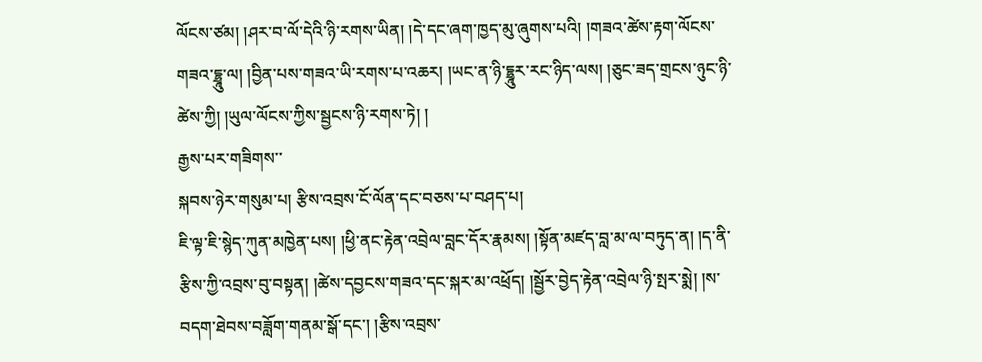ལོངས་ཙམ། །ཤར་བ་ལོ་དེའི་ཉི་རགས་ཡིན། །དེ་དང་ཞག་ཁྱད་མུ་ཞུགས་པའི། །གཟའ་ཚེས་རྟག་ལོངས་གཟའ་དྷྲཱུ་ལ། །བྱིན་པས་གཟའ་ཡི་རགས་པ་འཆར། །ཡང་ན་ཉི་དྷྲཱུར་རང་ཉིད་ལས། །ཅུང་ཟད་གྲངས་ཉུང་ཉི་ཚེས་ཀྱི། །ཡུལ་ལོངས་ཀྱིས་སྦྱངས་ཉི་རགས་ཏེ། །
རྒྱས་པར་གཟིགས་་
སྐབས་ཉེར་གསུམ་པ། རྩིས་འབྲས་ངོ་ལོན་དང་བཅས་པ་བཤད་པ།
ཇི་ལྟ་ཇི་སྙེད་ཀུན་མཁྱེན་པས། །ཕྱི་ནང་རྟེན་འབྲེལ་བླང་དོར་རྣམས། །སྟོན་མཛད་བླ་མ་ལ་བཏུད་ན། །ད་ནི་རྩིས་ཀྱི་འབྲས་བུ་བསྟན། །ཚེས་དབྱངས་གཟའ་དང་སྐར་མ་འཕྲོད། །སྦྱོར་བྱེད་རྟེན་འབྲེལ་ཉི་སྤར་སྨེ། །ས་བདག་ཐེབས་བཟློག་གནམ་སྒོ་དང་། །རྩིས་འབྲས་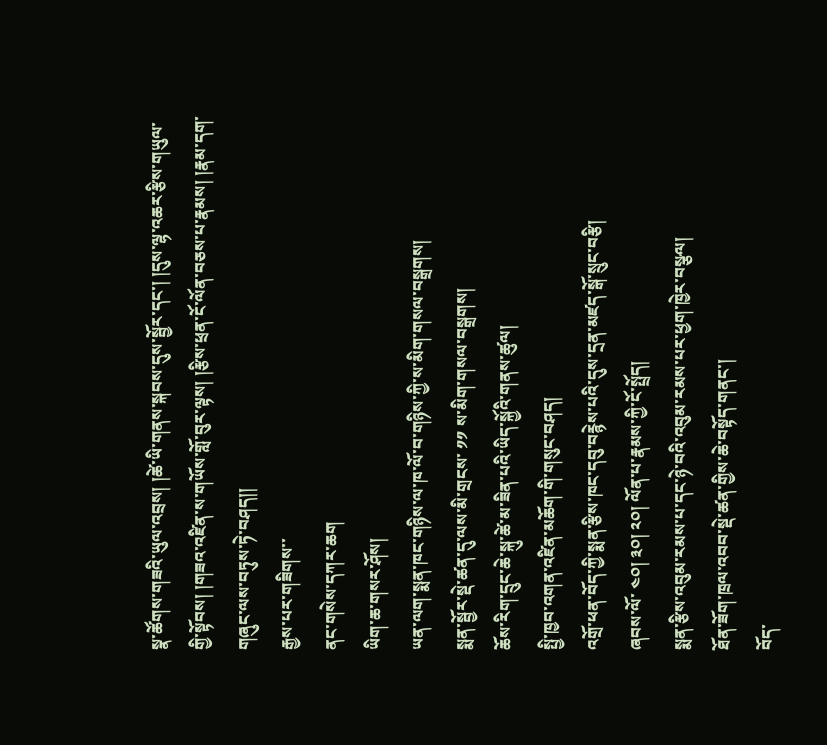སྣ་ཚོགས་གཟའི་ཡུལ་འབྲས། །ཚེ་ཡི་གནས་སྐབས་དུས་སྦྱོར་དང་། །དུས་ལྷ་འཆར་རྩིས་གཡུལ་གྱི་སྟོབས། །གཟའ་འཛིན་ས་གཡོས་གློ་བུར་ལྟས། །རྩིས་ཕྲན་ངོ་ལོན་བཅས་པ་རྣམས། །རྣམ་དག་གཞུང་ལས་བཏུས་ཏེ་བཤད།།
རྒྱས་པར་གཟིགས་་
ནང་གསེས་དཀར་ཆག
ཡིག་ཆ་གསར་ཤོས།
ཡན་ལག་སྨན་ཁང་གཉིས་ལ་ཁ་ལོ་བ་གཉིས་ཀྱི་ས་མིག་གསལ་བསྒྲགས།
སྨན་སྦྱོར་སྡེ་ཚན་དུ་ལས་མི་གྲངས་ ༡༡ ས་མིག་གསལ་བསྒྲགས།
ཆོས་རིག་དྲུང་ཆེ་སྐུ་ཚེ་མ་ཟིན་པའི་ཡིད་སྐྱོའི་གནས་ཚུལ།
སྤྱི་ཁྱབ་འགན་འཛིན་མཆོག་གི་གསུང་བཤད།
འགྲོ་ཕན་བོད་ཀྱི་སྨན་རྩིས་ཁང་དབུ་བརྙེས་པའི་དུས་དྲན་མཛད་སྒོ་སྲུང་བརྩི།
ཞབས་ལོ་ ༤༠། ༣༠། ༢༠། ལོན་པ་རྣམས་ཀྱི་ངོ་སྤྲོད།
སྨན་རྩིས་འབུམ་རམས་པ་དང་ཉེ་བའི་འབུམ་རམས་པར་ཕྱག་ཁྱེར་བསྩལ།
ཐོན་ཟོག་ཁྲལ་འབབ་སྡེ་ཚན་གྱིས་ཆེ་བསྟོད་གནང་།
བོད་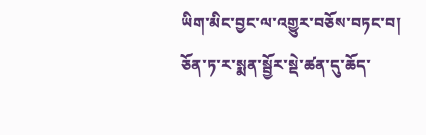ཡིག་མིང་བྱང་ལ་འགྱུར་བཅོས་བཏང་བ།
ཅོན་ཏ་ར་སྨན་སྦྱོར་སྡེ་ཚན་དུ་ཆོད་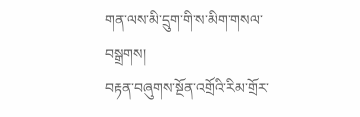གན་ལས་མི་དྲུག་གི་ས་མིག་གསལ་བསྒྲགས།
བརྟན་བཞུགས་སྔོན་འགྲོའི་རིམ་གྲོར་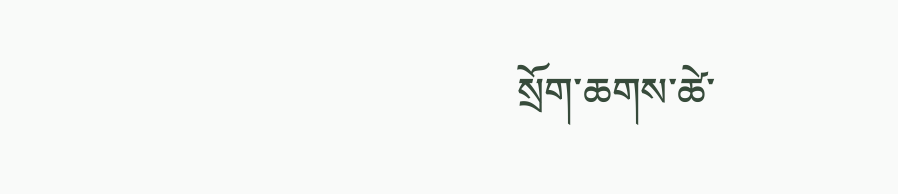སྲོག་ཆགས་ཚེ་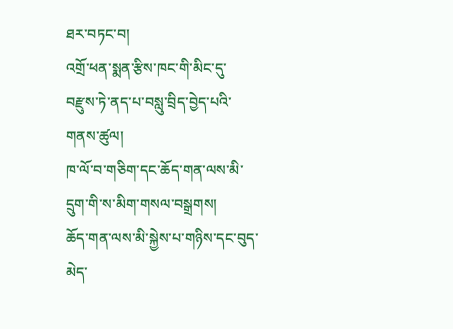ཐར་བཏང་བ།
འགྲོ་ཕན་སྨན་རྩིས་ཁང་གི་མིང་དུ་བརྫུས་ཏེ་ནད་པ་བསླུ་བྲིད་བྱེད་པའི་གནས་ཚུལ།
ཁ་ལོ་བ་གཅིག་དང་ཆོད་གན་ལས་མི་དྲུག་གི་ས་མིག་གསལ་བསྒྲགས།
ཆོད་གན་ལས་མི་སྐྱེས་པ་གཉིས་དང་བུད་མེད་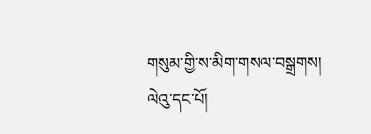གསུམ་གྱི་ས་མིག་གསལ་བསྒྲགས།
ལེའུ་དང་པོ།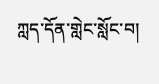ཀླད་དོན་གླེང་སློང་བ།